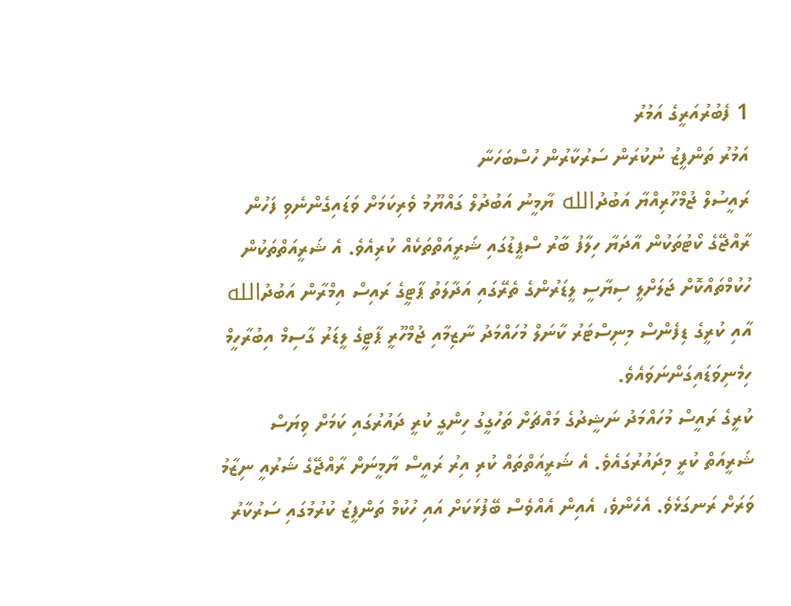1 ފެބުރުއަރީގެ އަމުރު
އަމުރު ތަންފީޒު ނުކުރަން ސަރުކާރުން ހުސްބަހަނާ
ރައީސުލް ޖުމްހޫރިއްޔާ އަބުދުالله ޔާމީނު އަބުދުލް ގައްޔޫމު ވެރިކަމަށް ވަޑައިގެންނެވި ފަހުން ރާއްޖޭގެ ކޯޓުތަކުން އާދަޔާ ހިލާފު ބާރު ސްޕީޑުގައި ޝަރީއަތްތަކެއް ކުރިއެވެ. އެ ޝަރީއަތްތަކުން ހުކުމްތައްކޮށް ޖަލަށްލީ ސިޔާސީ ލީޑަރުންގެ ތެރޭގައި އަދާލަތު ޕާޓީގެ ރައިސް އިމްރާން އަބުދުالله އާއި ކުރީގެ ޑިފެންސް މިނިސްޓަރު ކާނަލް މުހައްމަދު ނާޒިމާއި ޖުމްހޫރީ ޕާޓީގެ ލީޑަރު ގާސިމް އިބުރާހީމް ހިމެނިވަޑައިގަންނަވައެވެ.
ކުރީގެ ރައީސް މުހައްމަދު ނަޝީދުގެ މައްޗަށް ތަހުގީގު ހިންގީ ކުރީ ދައުރުގައި ކަމަށް ވިޔަސް ޝަރީއަތް ކުރީ މިދައުރުގައެވެ. އެ ޝަރީއަތްތައް ކުރި އިރު ރައީސް ޔާމީނަށް ރާއްޖޭގެ ޝަރުއީ ނިޒާމު ވަރަށް ރަނގަޅެވެ. އެހެންވެ، އެއިން އެއްވެސް ބޭފުޅަކަށް އައި ހުކުމް ތަންފީޒު ކުރުމުގައި ސަރުކާރު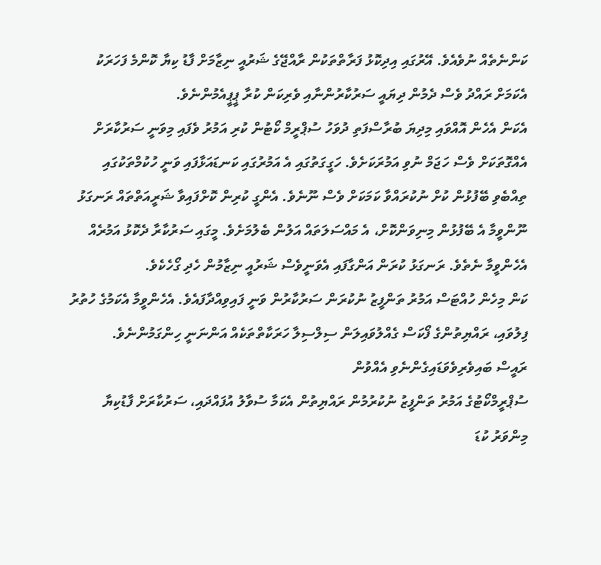ކަންނެތެއް ނުވެއެވެ. އޭރުގައި އިދިކޮޅު ފަރާތްތަކުން ރާއްޖޭގެ ޝަރުއީ ނިޒާމަށް ފާޑު ކިޔާ ކޮންމެ ފަހަރަކު އެކަމަށް ރައްދު ވެސް ދެމުން ދިޔައީ ސަރުކާރުންނާއި ވެރިކަން ކުރާ ޕީޕީއެމުންނެވެ.
އެކަން އެހެން އޮއްވައި މިދިޔަ ބުރާސްފަތި ދުވަހު ސުޕްރީމް ކޯޓުން ކުރި އަމުރު ވެފައި މިވަނީ ސަރުކާރަށް އެއްގޮތަކަށް ވެސް ހަޖަމް ނުވި އަމުރަކަށެވެ. ހަގީގަތުގައި އެ އަމުރުގައި ކަނޑައަޅާފައި ވަނީ ހުކުމްތަކުގައި ތިއްބެވި ބޭފުޅުން ކުށް ނުކުރައްވާ ކަމަކަށް ވެސް ނޫނެވެ. އެންގީ ކުރިން ކޮށްފައިވާ ޝަރީއަތްތައް ރަނގަޅު ނޫންވީމާ އެ ބޭފުޅުން މިނިވަންކޮށް، އެ މައްސަލަތައް އަލުން ބެލުމަށެވެ. މީގައި ސަރުކާރާ ދެކޮޅު އަމުރެއް އެހެންވީމާ ނެތެވެ. ރަނގަޅު ކުރަން އަންގާފައި އެވަނީވެސް ޝަރުއީ ނިޒާމުން ހެދި ގޯހެކެވެ.
ކަން މިހެން ހުއްޓަސް އަމުރު ތަންފީޒު ނުކުރަން ސަރުކާރުން ވަނީ ފައިވިއްދާފައެވެ. އެހެންވީމާ އެކަމުގެ ހުތުރު ފިލުވައި، ރައްޔިތުންގެ ފޯކަސް ގެއްލުވައިލަން ސިލްސިލާ ހަރަކާތްތަކެއް އަންނަނީ ހިންގަމުންނެވެ.
ރައީސް ބައިވެރިވެވަޑައިގެންނެވި އެއްވުން
ސުޕްރީމްކޯޓުގެ އަމުރު ތަންފީޒު ނުކުރުމުން ރައްޔިތުން އެކަމާ ސުވާލު އުފައްދައި، ސަރުކާރަށް ފާޑުކިޔާ މިންވަރު ކުޑަ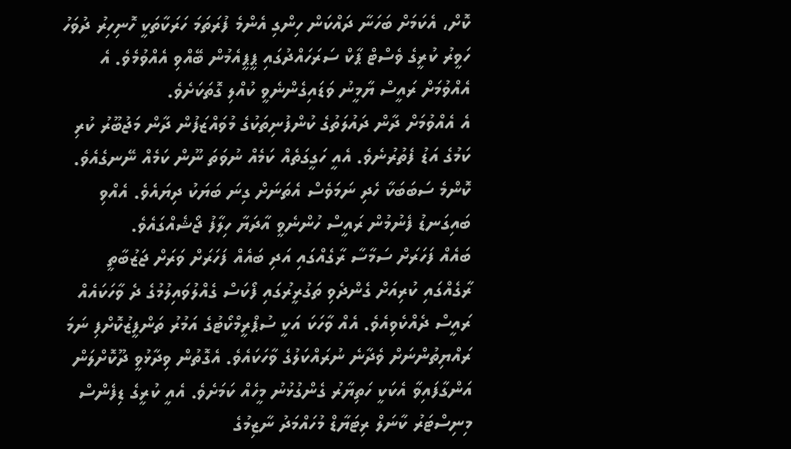ކޮށް، އެކަމަށް ބަހަނާ ދައްކަން ހިންގި އެންމެ ފުރަތަމަ ހަރަކާތަކީ ހޮނިހިރު ދުވަހު ހަވީރު ކުރީގެ ވެސްޓް ޕާކް ސަރަހައްދުގައި ޕީޕީއެމުން ބޭއްވި އެއްވުމެވެ. އެ އެއްވުމަށް ރައީސް ޔާމީނު ވަޑައިގެންނެވީ ކުއްލި ގޮތަކަށެވެ.
އެ އެއްވުމަށް ދާން ދައުލަތުގެ ކުންފުނިތަކުގެ މުވައްޒަފުން ދާން މަޖުބޫރު ކުރި ކަމުގެ އަޑު ފެތުރުނެވެ. އެއީ ހަގީގަތެއް ކަމެއް ނުވަތަ ނޫން ކަމެއް ނޭނގެއެވެ. ކޮންމެ ސަބަބަކާ ހެދި ނަމަވެސް އެތަނަށް ގިނަ ބަޔަކު ދިޔައެވެ. އެއްވި ބައިގަނޑު ފެނުމުން ރައީސް ހުންނެވީ އާދަޔާ ހިލާފު ޖޯޝެއްގައެވެ.
ބައެއް ފަހަރަށް ސަމާސާ ރާގެއްގައި އަދި ބައެއް ފަހަރަށް ވަރަށް ޖަޒުބާތީ ރާގެއްގައި ކުރިއަށް ގެންދެވި ތަގުރީރުގައި ފޯކަސް ގެއްލުވައިލުމުގެ ދެ ވާހަކައެއް ރައީސް ދެއްކެވިއެވެ. އެއް ވާހަކަ އަކީ ސުޕްރީމްކޯޓުގެ އަމުރު ތަންފީޒުކޮށްފި ނަމަ ރައްޔިތުންނަށް ވެދާނެ ނުރައްކަލުގެ ވާހަކައެވެ. އެގޮތުން ވިދާޅުވީ ދޫކޮށްލަން އަންގާފައިވާ އެކަކީ ހަތިޔާރު ގެންގުޅުނު މީހެއް ކަމަށެވެ. އެއީ ކުރީގެ ޑިފެންސް މިނިސްޓަރު ކާނަލް ރިޓަޔާޑް މުހައްމަދު ނާޒިމުގެ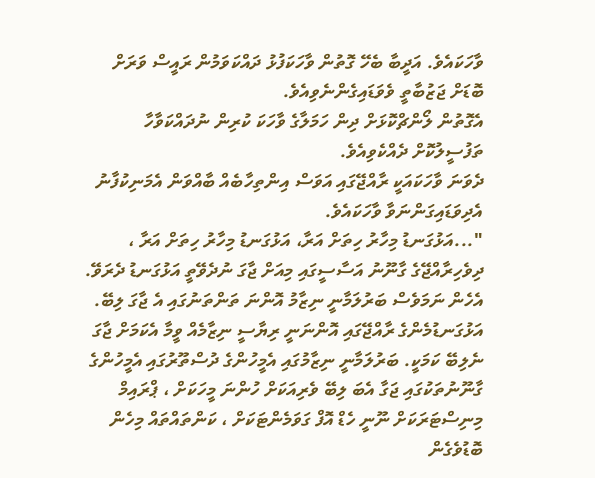ވާހަކައެވެ. އަދީބާ ބެހޭ ގޮތުން ވާހަކަފުޅު ދައްކަވަމުން ރައީސް ވަރަށް ބޮޑަށް ޖަޒުބާތީ ވެވަޑައިގެންނެވިއެވެ.
އެގޮތުން ލޯންޗްކޮޅަށް ދިން ހަމަލާގެ ވާހަކަ ކުރިން ނުދައްކަވާހާ ތަފުސީލުކޮށް ދެއްކެވިއެވެ.
ދެވަނަ ވާހަކައަކީ ރާއްޖޭގައި އަވަސް އިންތިހާބެއް ބާއްވަން އެމަނިކުފާނު އެދިވަޑައިގަންނަވާ ވާހަކައެވެ.
"...އަޅުގަނޑު މިހާރު ހިތަށް އަރާ، އަޅުގަނޑު މިހާރު ހިތަށް އަރާ ، ދިވެހިރާއްޖޭގެ ގާނޫނު އަސާސީގައި މިއަށް ޖާގަ ނުދެވޭތީ އަޅުގަނޑު ދެރަވޭ. އެހެން ނަމަވެސް ބަރުލަމާނީ ނިޒާމު އޮންނަ ތަންތަނުގައި އެ ޖާގަ ލިބޭ. އަޅުގަނޑުމެންގެ ރާއްޖޭގައި އޮންނަނީ ރިޔާސީ ނިޒާމެއް ވީމާ އެކަމަށް ޖާގަ ނެލިބޭ ކަމަކީ. ބަރުލަމާނީ ނިޒާމުގައި އެމީހުންގެ ދުސްތޫރުގައި އެމީހުންގެ ގާނޫނުތަކުގައި ޖަގާ އެބަ ލިބޭ ވެރިއަކަށް ހުންނަ މީހަކަށް ، ޕްރައިމް މިނިސްޓަރަކަށް ނޫނީ ހެޑް އޮފް ގަވަމެންޓަކަށް ، ކަންތައްތައް މިހެން ބޮޑުވެގެން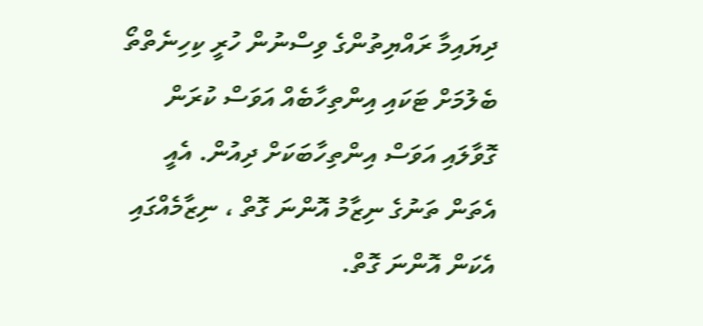ދިޔައިމާ ރައްޔިތުންގެ ވިސްނުން ހުރީ ކިހިނެތްތޯ ބެލުމަށް ޓަކައި އިންތިހާބެއް އަވަސް ކުރަން ގޮވާލައި އަވަސް އިންތިހާބަކަށް ދިއުން. އެއީ އެތަން ތަނުގެ ނިޒާމު އޮންނަ ގޮތް ، ނިޒާމެއްގައި އެކަން އޮންނަ ގޮތް.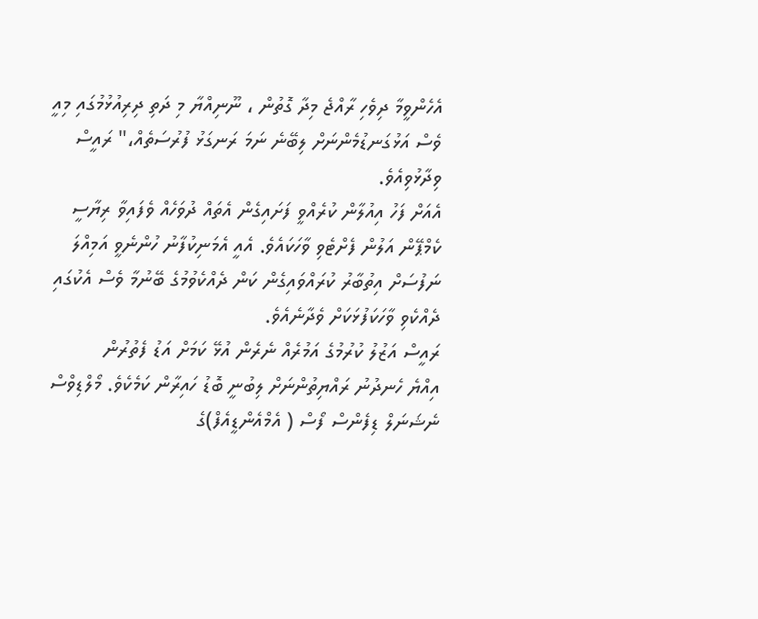އެހެންވީމާ ދިވެހި ރާއްޖެ މިދާ ގޮތުން ، ނޫނިއްޔާ މި ދަތި ދިރިއުޅުމުގައި މިއީ ވެސް އަޅުގަނޑުމެންނަށް ލިބޭނެ ނަމަ ރަނގަޅު ފުރުސަތެއް،" ރައީސް ވިދާޅުވިއެވެ.
އެއަށް ފަހު އިއުލާން ކުރެއްވީ ފަށައިގެން އެތައް ދުވަހެއް ވެފައިވާ ރިޔާސީ ކެމްޕޭން އަލުން ފެށްޓެވި ވާހަކައެވެ. އެއީ އެމަނިކުފާނު ހުންނެވީ އަމިއްލަ ނަފުސަށް އިތުބާރު ކުރައްވައިގެން ކަން ދެއްކެވުމުގެ ބޭނުމާ ވެސް އެކުގައި ދެއްކެވި ވާހަކަފުޅަކަށް ވެދާނެއެވެ.
ރައީސް އަޒުލު ކުރުމުގެ އަމުރެއް ނެރެން އުޅޭ ކަމަށް އަޑު ފެތުރުން
އިއްޔެ ހެނދުނު ރައްޔިތުންނަށް ލިބުނީ ބޮޑު ހައިރާން ކަމެކެވެ. މޯލްޑިވްސް ނެޝަނަލް ޑިފެންސް ފޯސް ( އެމްއެންޑީއެފް)ގެ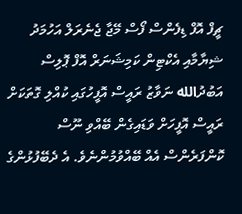ޗީފް އޮފް ޑިފެންސް ފޯސް މޭޖާ ޖެނެރަލް އަހުމަދު ޝިޔާމާއި އެކްޓިން ކަމިޝަނަރް އޮފް ޕޮލިސް އަބުދުالله ނަވާޒު ރައީސް އޮފީހުގައި ކުއްލި ގޮތަކަށް ރައީސް އޮފީހަށް ވަޑައިގެން ބޭއްވި ނޫސް ކޮންފަރެންސް އެއް ބޭއްވުމުންނެވެ. އެ ދެބޭފުޅުންގެ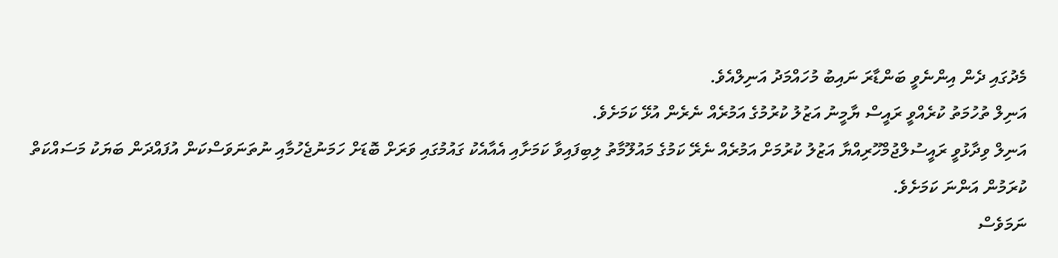މެދުގައި ދެން އިންނެވީ ބަންޑާރަ ނައިބު މުހައްމަދު އަނިލްއެވެ.
އަނިލް ތުހުމަތު ކުރެއްވީ ރައީސް ޔާމީނު އަޒުލު ކުރުމުގެ އަމުރެއް ނެރެން އުޅޭ ކަމަށެވެ.
އަނިލް ވިދާޅުވީ ރައީސުލްޖުމްހޫރިއްޔާ އަޒުލު ކުރުމަށް އަމުރެއް ނެރޭ ކަމުގެ މައުލޫމާތު ލިބިފައިވާ ކަމަށާއި އެއާއެކު ގައުމުގައި ވަރަށް ބޮޑަށް ހަމަނުޖެހުމާއި ނުތަނަވަސްކަން އުފައްދަން ބަޔަކު މަސައްކަތް ކުރަމުން އަންނަ ކަމަށެވެ.
ނަމަވެސް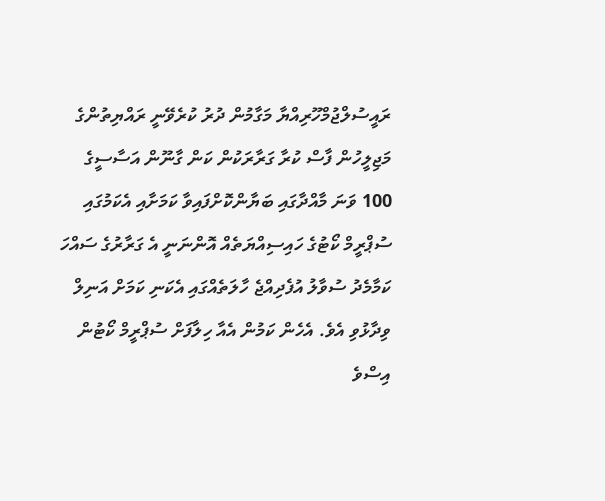ރައީސުލްޖުމްހޫރިއްޔާ މަގާމުން ދުރު ކުރެވޭނީ ރައްޔިތުންގެ މަޖިލީހުން ފާސް ކުރާ ގަރާރަކުން ކަން ގާނޫން އަސާސީގެ 100 ވަނަ މާއްދާގައި ބަޔާންކޮށްފައިވާ ކަމަށާއި އެކަމުގައި ސުޕްރީމް ކޯޓުގެ ހައިސިއްޔަތެއް އޮންނަނީ އެ ގަރާރުގެ ސައްހަ ކަމާމެދު ސުވާލު އުފެދިއްޖެ ހާލަތެއްގައި އެކަނި ކަމަށް އަނިލް ވިދާޅުވި އެވެ. އެހެން ކަމުން އެއާ ހިލާފަށް ސުޕްރީމް ކޯޓުން އިސްވެ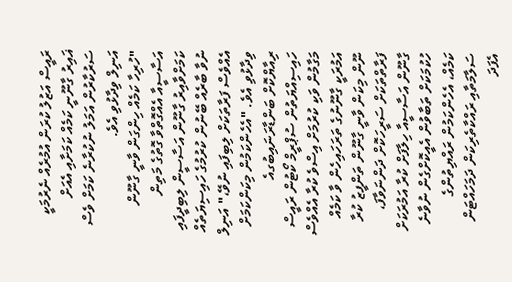ރައީސް އަޒުލު ކުރަން އުމުރެއް ނެރުމަކީ ޣައިރު ގާނޫނީ ކަމެއް ކަމަށާއި އެއަށް ސަރުކާރުން އަމަލު ނުކުރާނެ ކަމަށް ވެސް އަނިލް ވިދާޅުވި އެވެ.
"ހުރިހާ ކަމެއް ހިންގަން ވާނީ ގާނޫން އަސާސީއާ އެއްގޮތްވާ ގޮތުގެ މަތިން ކަމަށްވާއިރު ގާނޫން އަސާސީން ލިބިދީފައި ނުވާ ބާރެއް ބޭނުން ކުރުމުގެ ހައިސިޔަތެއް އެއްވެސް ފަރާތަކަށް ލިބިފައި ނުވޭ،" އަނިލް ވިދާޅުވި އެވެ. "އެހެންކަމުން މިކަންކަމަށް ރިއާޔްކޮށް ބަންޑާރަނައިބުގއެ ހައިސިއްޔަތުން ސުޕްރީމް ކޯޓުން ރައީސް މަގާމުން ވަކި ކުރުމަށް އިސްވެ ކުރާ އެއްވެސް އަމުރަކީ ގާނޫނުގެ ތަރަހައިހެން ވާ ކަމެއް ނޫން މިކަން ވާނީ ގާނޫން ތަންފީޒު ކުރާ ފަރާތްތަކަށް ސަރީހަކޮށް ދަންނަވާފަ، ގާނޫން އަސާސީއާ ހިލާފަށް ކުރާ އަމުރަކަށް ހުކުމަކަށް ތަބާވުން އެއީކޮށްގެން ނުވާނެ ކަމެއް، އެހެންކަމުން ރައްޔިތުންގެ ސަލާމަތާއި ރައްކާތެރިކަން ދަމަހައްޓަން އެފަދަ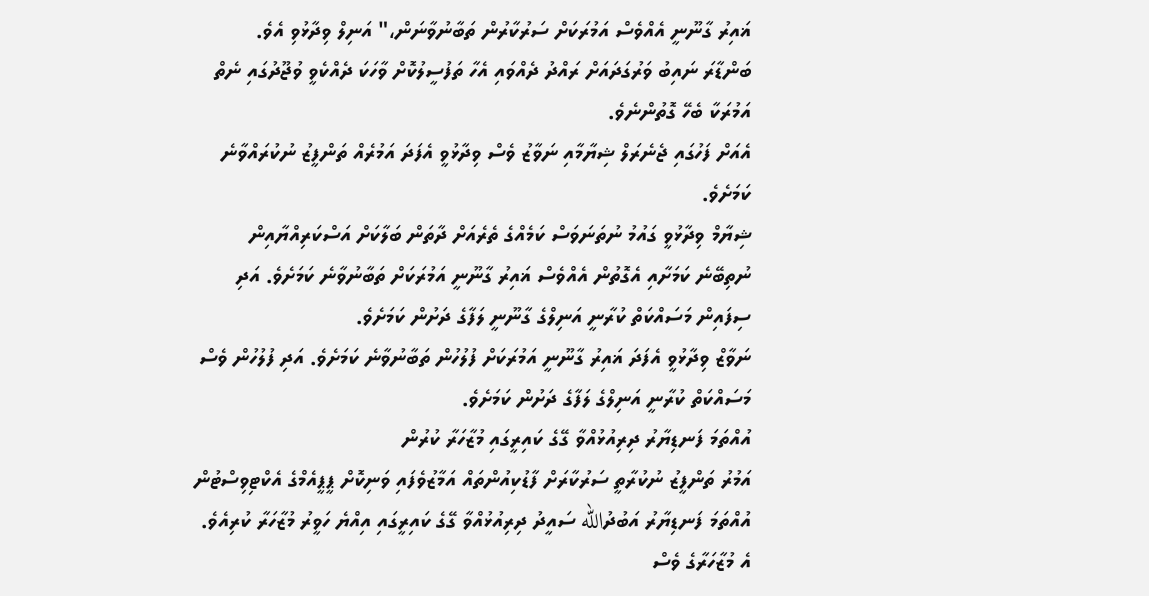ޣައިރު ގާނޫނީ އެއްވެސް އަމުރަކަށް ސަރުކާރުން ތަބާނުވާނަން،" އަނިލް ވިދާޅުވި އެވެ.
ބަންޑާރަ ނައިބު ވަރުގަދައަށް ރައްދު ދެއްވައި އެހާ ތަފުސީލުކޮށް ވާހަކަ ދެއްކެވީ ވުޖޫދުގައި ނެތް އަމުރަކާ ބެހޭ ގޮތުންނެވެ.
އެއަށް ފަހުގައި ޖެނެރަލް ޝިޔާމާއި ނަވާޒު ވެސް ވިދާޅުވީ އެފަދަ އަމުރެއް ތަންފީޒު ނުކުރައްވާނެ ކަމަށެވެ.
ޝިޔާމް ވިދާޅުވީ ގައުމު ނުތަނަވަސް ކަމެއްގެ ތެރެއަށް ދާތަން ބަލާކަށް އަސްކަރިއްޔާއިން ނުތިބޭނެ ކަމަށާއި އެގޮތުން އެއްވެސް ޣައިރު ގާނޫނީ އަމުރަކަށް ތަބާނުވާނެ ކަމަށެވެ. އަދި ސިފައިން މަސައްކަތް ކުރާނީ އަނިލްގެ ގާނޫނީ ލަފާގެ ދަށުން ކަމަށެވެ.
ނަވާޒް ވިދާޅުވީ އެފަދަ ޣައިރު ގާނޫނީ އަމުރަކަށް ފުލުހުން ތަބާނުވާނެ ކަމަށެވެ. އަދި ފުލުހުން ވެސް މަސައްކަތް ކުރާނީ އަނިލްގެ ލަފާގެ ދަށުން ކަމަށެވެ.
އުއްތަމަ ފަނޑިޔާރު ދިރިއުޅުއްވާ ގޭގެ ކައިރީގައި މުޒާހަރާ ކުރުން
އަމުރު ތަންފީޒު ނުކުރާތީ ސަރުކާރަށް ފާޑުކިއުންތައް އަމާޒުވެފައި ވަނިކޮށް ޕީޕީއެމްގެ އެކްޓިވިސްޓުން އުއްތަމަ ފަނޑިޔާރު އަބުދުالله ސައީދު ދިރިއުޅުއްވާ ގޭގެ ކައިރީގައި އިއްޔެ ހަވީރު މުޒާހަރާ ކުރިއެވެ. އެ މުޒާހަރާގެ ވެސް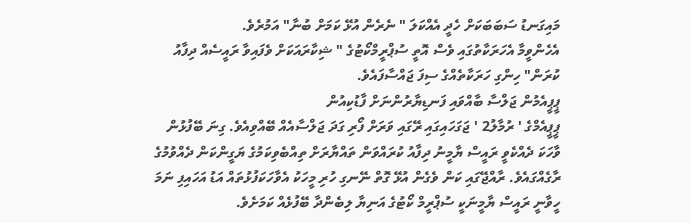މައިގަނޑު ސަބަބަކަށް ހެދީ އެއްކަލަ " ނެރެން އުޅޭ ކަމަށް ބުނާ" އަމުރެވެ.
އެހެންވީމާ އެހަރަކާތުގައި ވެސް އޮތީ ސުޕްރީމްކޯޓުގެ " ޝިކާރައަކަށް ވެފައިވާ ރައީސެއް ދިފާއު ކުރަން" ހިންގި ހަރަކާތެއްގެ ސިފަ ޖައްސާފައެވެ.
ޕީޕީއެމުން ޖަލްސާ ބާއްވައި ފަނޑިޔާރުންނަށް ފާޑުކިއުން
ޕީޕީއެމްގެ ' ރުމާލު2 ' ޖަގަހައިގައި ރޭގައި ވަރަށް ފޯރި ގަދަ ޖަލްސާއެއް ބޭއްވިއެވެ. ގިނަ ބޭފުޅުން ވާހަކަ ދެއްކެވީ ރައީސް ޔާމީނު ދިފާއު ކުރައްވަން ތައްޔާރަށް ތިއްބެވިކަމުގެ ޔަގީންކަން ދެއްވުމުގެ ރާގެއްގައެވެ. ރާއްޖޭގައި ކަން ވެގެން އުޅޭ ގޮތް ނޭނގި ހުރި މީހަކު އެވާހަކަފުޅުތައް އަޑު އަހައިފި ނަމަ ހީވާނީ ރައީސް ޔާމީނަކީ ސުޕްރީމް ކޯޓުގެ އަނިޔާ ލިބެންދާ ބޭފުޅެއް ކަމަށެވެ.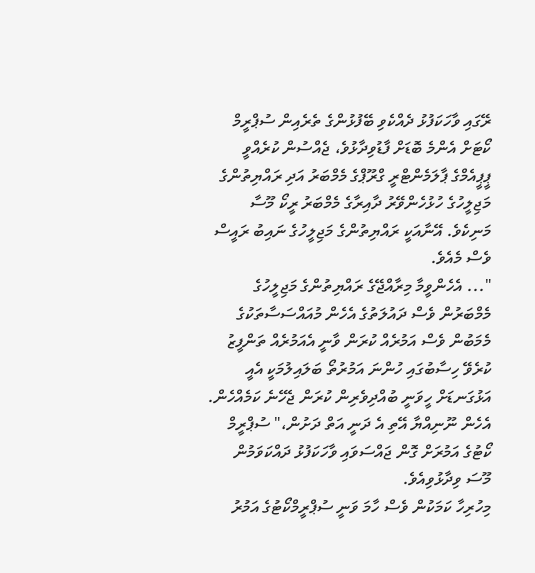ރޭގައި ވާހަކަފުޅު ދެއްކެވި ބޭފުޅުންގެ ތެރެއިން ސުޕްރީމް ކޯޓަށް އެންމެ ބޮޑަށް ފާޑުވިދާޅުވެ، ޖެއްސުން ކުރެއްވީ ޕީޕީއެމްގެ ޕާލަމެންޓްރީ ގްރޫޕްގެ މެމްބަރު އަދި ރައްޔިތުންގެ މަޖިލީހުގެ ހުޅުހެންވޭރު ދާއިރާގެ މެމްބަރު ރީކޯ މޫސާ މަނިކެވެ. އޭނާއަކީ ރައްޔިތުންގެ މަޖިލީހުގެ ނައިބު ރައީސް ވެސް މެއެވެ.
"... އެހެންވީމާ މިރާއްޖޭގެ ރައްޔިތުންގެ މަޖިލީހުގެ މެމްބަރުން ވެސް ދައުލަތުގެ އެހެން މުއައްސަސާތަކުގެ މެމަބުން ވެސް އަމުރެއް ކުރަން ވާނީ އެއަމުރެއް ތަންފީޒު ކުރެވޭ ހިސާބުގައި ހުންނަ އަމުރުތޯ ބަލައިލުމަކީ އެއީ އަޅުގަނޑަށް ހީވަނީ ބުއްދިވެރިން ކުރަން ޖެހޭނެ ކަމެއްހެން. އެހެން ނޫނިއްޔާ އޭތި އެ ދަނީ އަތް ދަށުން،" ސުޕްރީމް ކޯޓުގެ އަމުރަށް ގޮން ޖައްސަވައި ވާހަކަފުޅު ދައްކަވަމުން މޫސަ ވިދާޅުވިއެވެ.
މިހުރިހާ ކަމަކުން ވެސް ހާމަ ވަނީ ސުޕްރީމްކޯޓުގެ އަމުރު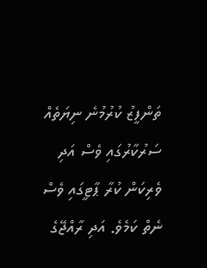ތަންފީޒު ކުރުމުނެ ނިޔަތެއް ސަރުކާރުގައި ވެސް އަދި ވެރިކަން ކުރާ ޕާޓީގައި ވެސް ނެތް ކަމެވެ. އަދި ރާއްޖޭގެ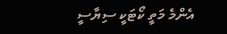އެންމެ މަތީ ކޯޓަކީ ސިޔާސީ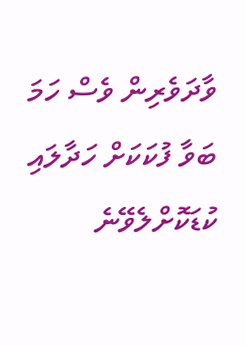ވާދަވެރިން ވެސް ހަމަ ބަވާ ފުކަކަށް ހަދާލައި ކުޑަކޮށްލެވޭނެ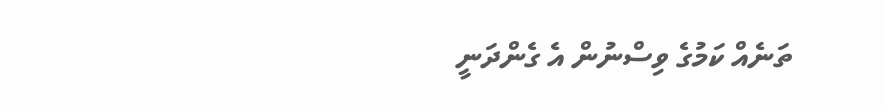ތަނެއް ކަމުގެ ވިސްނުން އެ ގެންދަނީ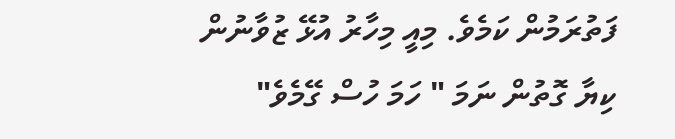ފަތުރަމުން ކަމެވެ. މިއީ މިހާރު އުޅޭ ޒުވާނުން ކިޔާ ގޮތުން ނަމަ " ހަމަ ހުސް ގޭމެވެ"